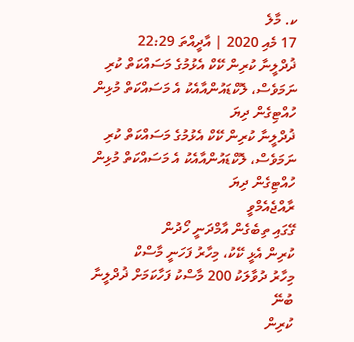ކ. މާލެ
17 މެއި 2020 | އާދީއްތަ 22:29
ޛުދްލީނާ ކުރިން ކޭކް އެޅުމުގެ މަސައްކަތް ކުރި ނަމަވެސް، ލޮކްޑައުންއާއެކު އެ މަސައްކަތް މުޅިން ހުއްޓިގެން ދިޔަ
ޛުދްލީނާ ކުރިން ކޭކް އެޅުމުގެ މަސައްކަތް ކުރި ނަމަވެސް، ލޮކްޑައުންއާއެކު އެ މަސައްކަތް މުޅިން ހުއްޓިގެން ދިޔަ
ރާއްޖެއެމްވީ
ގޭގައި ތިބެގެން އާމްދަނީ ހޯދުން
ކުރިން އެޅީ ކޭކު، މިހާރު ފަހަނީ މާސްކް
މިހާރު ދުވާލަކު 200 މާސްކު ފަހާކަމަށް ޛުދްލީނާ ބުނޭ
ކުރިން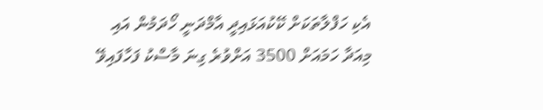އެކި ހަފްލާތަކަށް ކޭކުއަޅައިދީ އާމްދަނީ ހޯދަމުން އައި
މިއަދާ ހަމައަށް 3500 އަށްވުރެ ގިނަ މާސްކު ފަހާފައިވޭ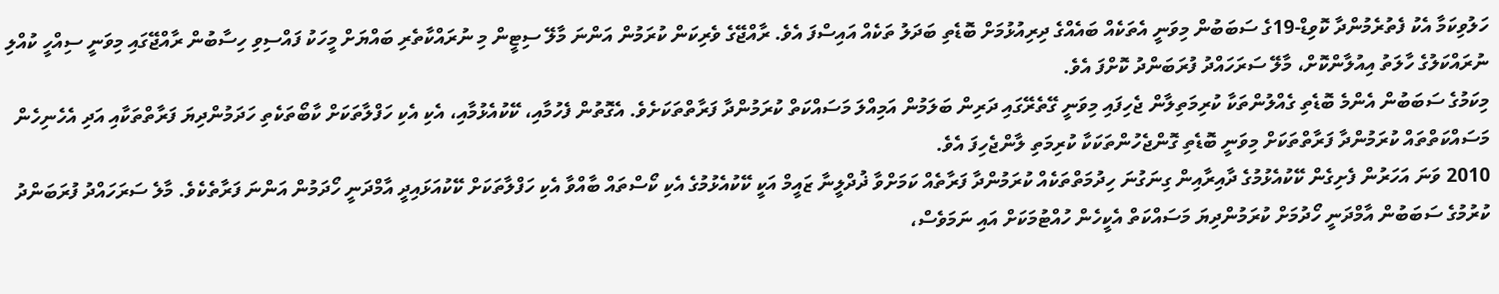ހަލުވިކަމާ އެކު ފެތުރެމުންދާ ކޮވިޑް-19ގެ ސަބަބުން މިވަނީ އެތަކެއް ބައެއްގެ ދިރިއުޅުމަށް ބޮޑެތި ބަދަލު ތަކެއް އައިސްފަ އެވެ. ރާއްޖޭގެ ވެރިކަން ކުރަމުން އަންނަ މާލޭ ސިޓީން މި ނުރައްކާތެރި ބައްޔަށް މީހަކު ފައްސިވި ހިސާބުން ރާއްޖޭގައި މިވަނީ ސިއްހީ ކުއްލި ނުރައްކަލުގެ ހާލަތު އިއުލާންކޮށް، މާލޭ ސަރަހައްދު ފުރަބަންދު ކޮށްފަ އެވެ.
މިކަމުގެ ސަބަބުން އެންމެ ބޮޑެތި ގެއްލުންތަކާ ކުރިމަތިލާން ޖެހިފައި މިވަނީ ގޭތެރޭގައި ދަރިން ބަލަމުން އަމިއްލަ މަސައްކަތް ކުރަމުންދާ ފަރާތްތަކަށެވެ. އެގޮތުން ފެހުމާއި، ކޭކުއެޅުމާއި، އެކި އެކި ހަފްލާތަކަށް ކާބޯތަކެތި ހަދަމުންދިޔަ ފަރާތްތަކާއި އަދި އެހެނިހެން މަސައްކަތްތައް ކުރަމުންދާ ފަރާތްތަކަށް މިވަނީ ބޮޑެތި ގޮންޖެހުންތަކަކާ ކުރިމަތި ލާންޖެހިފަ އެވެ.
2010 ވަނަ އަހަރުން ފެށިގެން ކޭކުއެޅުމުގެ ދާއިރާއިން ގިނަގުނަ ހިދުމަތްތަކެއް ކުރަމުންދާ ފަރާތެއް ކަމަށްވާ ޛުދްލީނާ ޒައީމް އަކީ ކޭކުއެޅުމުގެ އެކި ކޯސްތައް ބާއްވާ އެކި ހަފްލާތަކަށް ކޭކުއަޅައިދީ އާމްދަނީ ހޯދަމުން އަންނަ ފަރާތެކެވެ. މާލެ ސަރަހައްދު ފުރަބަންދު ކުރުމުގެ ސަބަބުން އާމްދަނީ ހޯދުމަށް ކުރަމުންދިޔަ މަސައްކަތް އެކީހެން ހުއްޓުމަކަށް އައި ނަމަވެސް،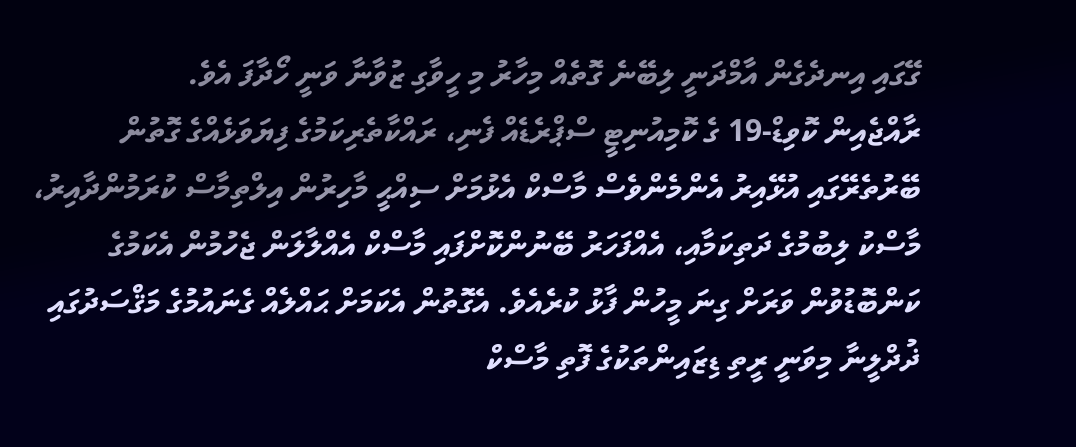ގޭގައި އިނދެގެން އާމްދަނީ ލިބޭނެ ގޮތެއް މިހާރު މި ހީވާގި ޒުވާނާ ވަނީ ހޯދާފަ އެވެ.
ރާއްޖެއިން ކޮވިޑް-19 ގެ ކޮމިއުނިޓީ ސްޕްރެޑެއް ފެނި، ރައްކާތެރިކަމުގެ ފިޔަވަޅެއްގެ ގޮތުން ބޭރުތެރޭގައި އުޅޭއިރު އެންމެންވެސް މާސްކް އެޅުމަށް ސިއްޙީ މާހިރުން އިލްތިމާސް ކުރަމުންދާއިރު، މާސްކު ލިބުމުގެ ދަތިކަމާއި، އެއްފަހަރު ބޭނުންކޮށްފައި މާސްކް އެއްލާލަން ޖެހުމުން އެކަމުގެ ކަންބޮޑުވުން ވަރަށް ގިނަ މީހުން ފާޅު ކުރެއެވެ. އެގޮތުން އެކަމަށް ޙައްލެއް ގެނައުމުގެ މަޤްސަދުގައި ޛުދްލީނާ މިވަނީ ރީތި ޑިޒައިންތަކުގެ ފޮތި މާސްކް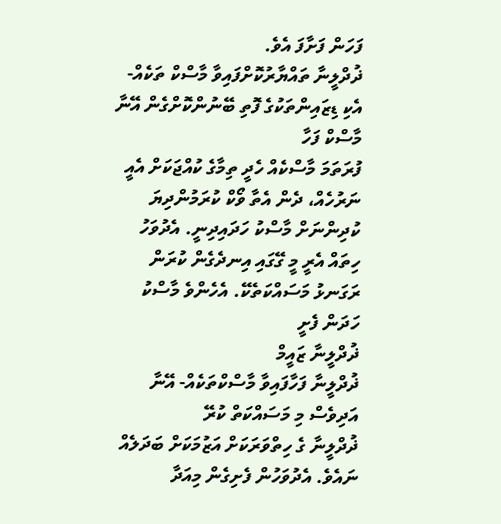ފަހަން ފަށާފަ އެވެ.
ޛުދްލީނާ ތައްޔާރުކޮށްފައިވާ މާސްކް ތަކެއް- އެކި ޑިޒައިންތަކުގެ ފޮތި ބޭނުންކޮށްގެން އޭނާ މާސްކް ފަހާ
ފުރަތަމަ މާސްކެއް ހެދީ ތިމާގެ ކުއްޖަކަށް އެއީ ނަރުހެއް، ދެން އެތާ ވޯކް ކުރަމުންދިޔަ ކުދިންނަށް މާސްކު ހަދައިދިނީ. އެދުވަހު ހިތައް އެރީ މީ ގޭގައި އިނދެގެން ކުރަން ރަގަނޅު މަސައްކަތެކޭ. އެހެންވެ މާސްކު ހަދަން ފެށީ
ޛުދްލީނާ ޒައީމް
ޛުދްލީނާ ފަހާފައިވާ މާސްކްތަކެއް- އޭނާ އަދިވެސް މި މަސައްކަތް ކުރޭ
ޛުދްލީނާ ގެ ހިތްވަރަކަށް އަޒުމަކަށް ބަދަލެއް ނައެވެ. އެދުވަހުން ފެށިގެން މިއަދާ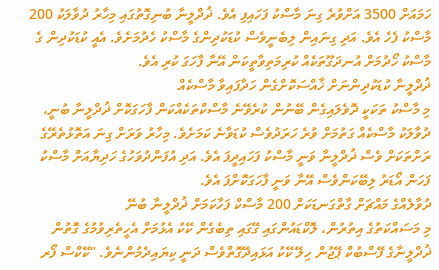ހަމައަށް 3500 އަށްވުރެ ގިނަ މާސްކު ފަހައިފި އެވެ. ޛުދްލީނާ ބުނިގޮތުގައި މިހާރު ދުވާލަކު 200 މާސްކު ފެހެ އެވެ. އަދި ގިނައިން ލިބެނީވެސް ކުޑަކުދިންގެ މާސްކު ހެދުމަށެވެ. އެއީ ކުޑަކުދިން ގެ މާސްކު ހޯދުމަށް އުނދަގޫތަކެއް ކުރިމަތިވާތީކަން އޭނާ ފާހަގަ ކުރި އެވެ.
ޛުދްލީނާ ކުޑަކުދިންނަށް ޚާއްސަކޮށްގެން ހަދާފައިވާ މާސްކެއް
މި މާސްކު ތަކަކީ ދޮވެލައިގެން ބޭނުން ކުރެވޭނެ މާސްކްތަކެއްކަން ފާހަގަކޮށް ޛުދްލީނާ ބުނީ، ދުވާލަކު މާސްކެއް ގަތުމަށް ވުރެ ހަރަދުވެސް ކުޑަވާނެ ކަމަށެވެ. މިހާރު ވަރަށް ގިނަ އަތޮޅުތެރޭގެ ރަށްތަކަށް ވެސް ޛުދްލީނާ ވަނީ މާސްކު ފަހައިދީފަ އެވެ. އަދި އުފަންދުވަހުގެ ހަދިޔާއަށް މާސްކު ފަހަން އޯޑަރު ލިބޭކަންވެސް އޭނާ ވަނީ ފާހަގަކޮށްފަ އެވެ.
ދުވާލެއްގެ މައްޗަށް ގާތްގަނޑަކަށް 200 މާސްކް ފަހާކަމަށް ޛުދްލީނާ ބުނޭ
މި މަސައްކަތުގެ އިތުރުން، ލޮކްޑައުންގައި ގޭގައި ތިބެގެން ކޭކު އެޅުމަށް އެހީތެރިވުމުގެ ގޮތުން ޛުދްލީނާގެ ފޭސްބުކް ޕޭޖުން ހިލޭ ކޭކު އަޅައިދޭގޮތްވެސް ދަނީ ކިޔައިދެމުންނެވެ. "ކޭކްސް ފޯރ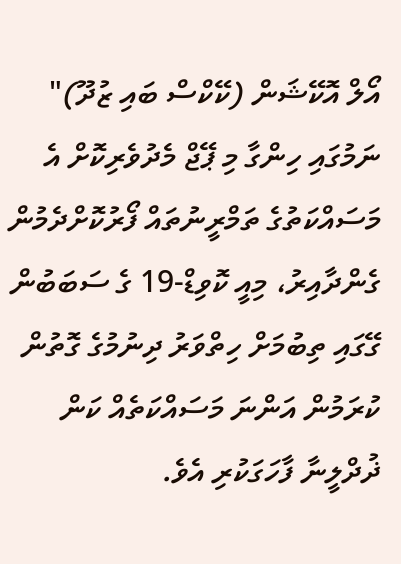އޯލް އޮކޭޝަން (ކޭކްސް ބައި ޒުދޫ)" ނަމުގައި ހިންގާ މި ޕޭޖް މެދުވެރިކޮށް އެ މަސައްކަތުގެ ތަމްރީނުތައް ފޯރުކޮށްދެމުން ގެންދާއިރު، މިއީ ކޮވިޑް-19 ގެ ސަބަބުން ގޭގައި ތިބުމަށް ހިތްވަރު ދިނުމުގެ ގޮތުން ކުރަމުން އަންނަ މަސައްކަތެއް ކަން ޛުދްލީނާ ފާހަގަކުރި އެވެ.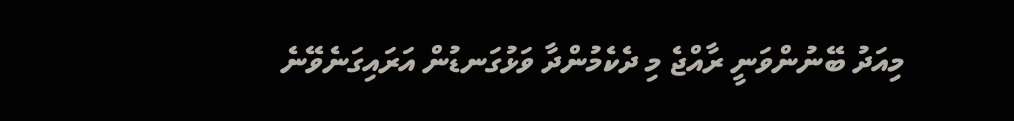މިއަދު ބޭނުންވަނީ ރާއްޖެ މި ދެކެމުންދާ ވަޅުގަނޑުން އަރައިގަނެވޭނެ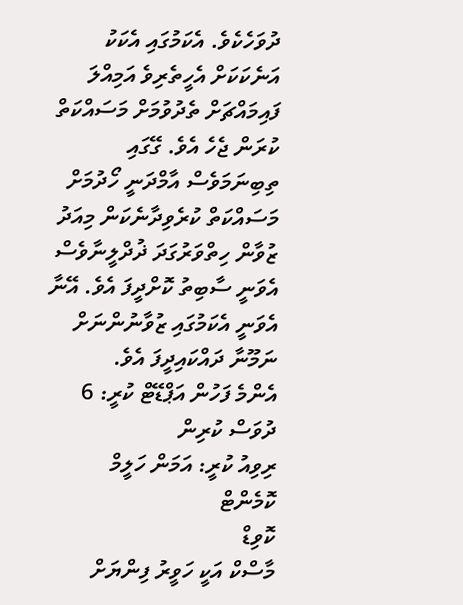ދުވަހެކެވެ. އެކަމުގައި އެކަކު އަނެކަކަށް އެހީތެރިވެ އަމިއްލަ ފައިމައްޗަށް ތެދުވުމަށް މަސައްކަތް ކުރަން ޖެހެ އެވެ. ގޭގައި ތިބިނަމަވެސް އާމްދަނީ ހޯދުމަށް މަސައްކަތް ކުރެވިދާނެކަން މިއަދު ޒުވާން ހިތްވަރުގަދަ ޛުދްލީނާވެސް އެވަނީ ސާބިތު ކޮށްދީފަ އެވެ. އޭނާ އެވަނީ އެކަމުގައި ޒުވާނުންނަށް ނަމޫނާ ދައްކައިދީފަ އެވެ.
އެންމެ ފަހުން އަޕްޑޭޓް ކުރީ: 6 ދުވަސް ކުރިން
ރިވިއު ކުރީ: އަމަން ހަލީމް
ކޮމެންޓް
ކޮވިޑް
މާސްކް އަކީ ހަވީރު ފިންޔަށް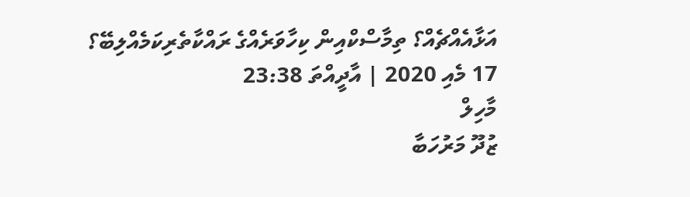އަޅާއެއްޗެއް؟ ތިމާސްކްއިން ކިހާވަރެއްގެ ރައްކާތެރިކަމެއްލިބޭ؟
17 މެއި 2020 | އާދީއްތަ 23:38
މާހިލް
ޒުދޫ މަރުހަބާ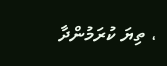، ތިޔަ ކުރަމުންދާ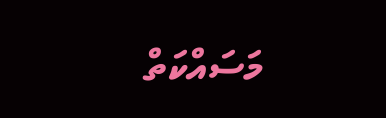މަސައްކަތް